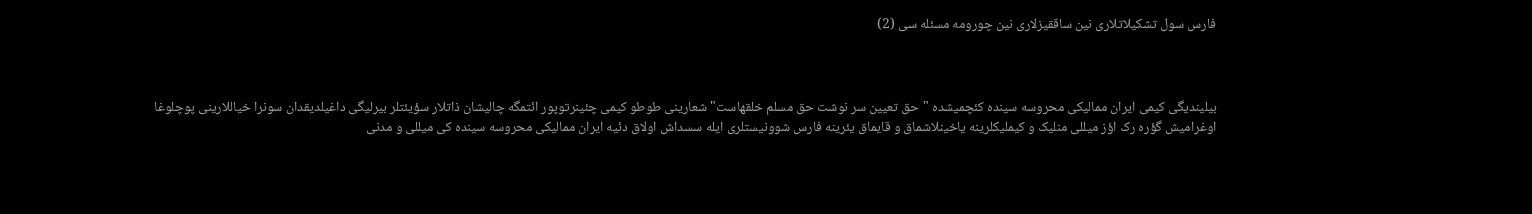فارس سول تشکیلاتلاری نین ساققیزلاری نین چورومه مسئله سی (2)



بیلیندیگی کیمی ایران ممالیکی محروسه سینده کئچمیشده "حق تعیین سر نوشت حق مسلم خلقهاست" شعارینی طوطو کیمی چئینرتوپور ائتمگه چالیشان ذاتلار سؤیئتلر بیرلیگی داغیلدیقدان سونرا خیاللارینی پوچلوغا اوغرامیش گؤره رک اؤز میللی منلیک و کیملیکلرینه یاخینلاشماق و قایماق یئرینه فارس شوونیستلری ایله سسداش اولاق دئیه ایران ممالیکی محروسه سینده کی میللی و مدنی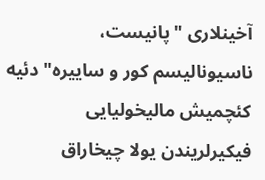آخینلاری "پانیست، ناسیونالیسم کور و ساییره" دئیه کئچمیش مالیخولیایی فیکیرلریندن یولا چیخاراق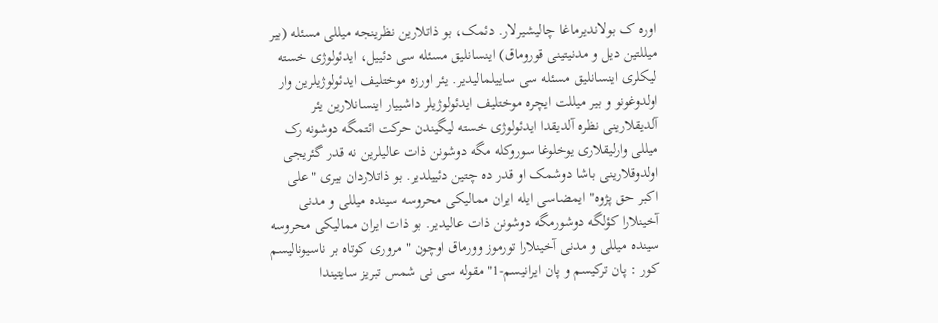اوره ک بولاندیرماغا چالیشیرلار. دئمک، بو ذاتلارین نظرینجه میللی مسئله (بیر میللتین دیل و مدنیتینی قوروماق) اینسانلیق مسئله سی دئییل، ایدئولوژی خسته لیکلری اینسانلیق مسئله سی ساییلمالیدیر. یئر اورزه موختلیف ایدئولوژیلرین وار اولدوغونو و بیر میللت ایچره موختلیف ایدئولوژیلر داشییار اینسانلارین یئر آلدیقلارینی نظره آلدیقدا ایدئولوژی خسته لیگیندن حرکت ائتمگه دوشونه رک میللی وارلیقلاری یوخلوغا سوروکله مگه دوشونن ذات عالیلرین نه قدر گئریجی اولدوقلارینی باشا دوشمک او قدر ده چتین دئییلدیر. بو ذاتلاردان بیری "علی اکبر حق پژوه" ایمضاسی ایله ایران ممالیکی محروسه سینده میللی و مدنی آخینلارا کؤلگه دوشورمگه دوشونن ذات عالیدیر. بو ذات ایران ممالیکی محروسه سینده میللی و مدنی آخینلارا تورموز وورماق اوچون " مرورى كوتاه بر ناسيوناليسم كور : پان تركيسم و پان ایرانیسم-1" مقوله سی نی شمس تبریز سایتیندا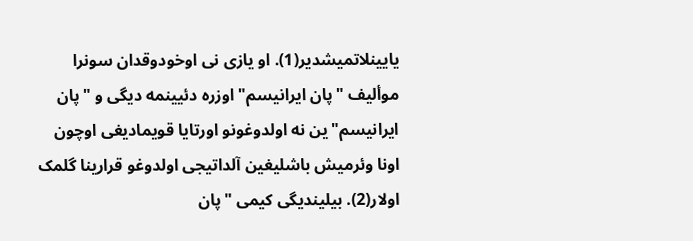یایینلاتمیشدیر(1). او یازی نی اوخودوقدان سونرا موألیف "پان ایرانیسم" اوزره دئیینمه دیگی و "پان ایرانیسم"ین نه اولدوغونو اورتایا قویمادیغی اوچون اونا وئرمیش باشلیغین آلداتیجی اولدوغو قرارینا گلمک اولار(2). بیلیندیگی کیمی "پان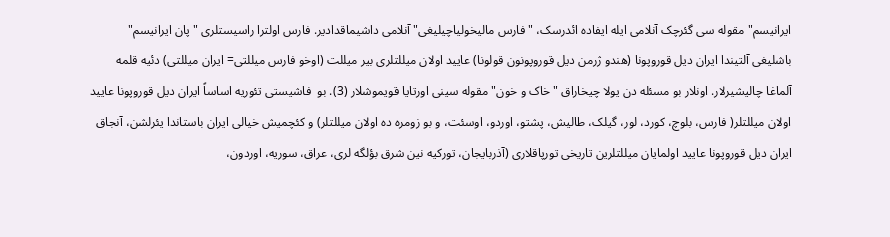ایرانیسم" مقوله سی گئرچک آنلامی ایله ایفاده ائدرسک، "فارس مالیخولیاچیلیغی" آنلامی داشیماقدادیر. فارس اولترا راسیستلری "پان ایرانیسم" باشلیغی آلتیندا ایران دیل قوروپونا (هندو ژرمن دیل قوروپونون قولونا) عایید اولان میللتلری بیر میللت (اوخو فارس میللتی= ایران میللتی) دئیه قلمه آلماغا چالیشیرلار. اونلار بو مسئله دن یولا چیخاراق "خاک و خون" مقوله سینی اورتایا قویموشلار (3). بو  فاشیستی تئوریه اساساً ایران دیل قوروپونا عایید اولان میللتلر( فارس، بلوچ، کورد، لور، گیلک، طالیش، پشتو، اوردو، اوسئت، و بو زومره ده اولان میللتلر) و کئچمیش خیالی ایران باستاندا یئرلشن، آنجاق ایران دیل قوروپونا عایید اولمایان میللتلرین تاریخی تورپاقلاری (آذربایجان، تورکیه نین شرق بؤلگه لری، عراق، سوریه، اوردون،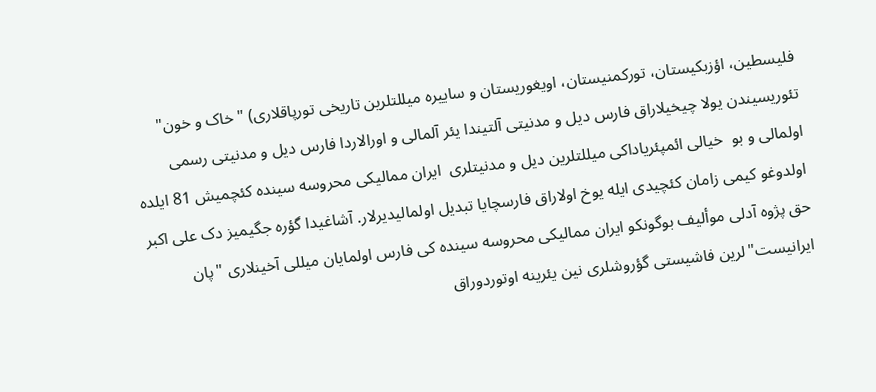فلیسطین، اؤزبکیستان، تورکمنیستان، اویغوریستان و ساییره میللتلرین تاریخی تورپاقلاری) "خاک و خون" تئوریسیندن یولا چیخیلاراق فارس دیل و مدنیتی آلتیندا یئر آلمالی و اورالاردا فارس دیل و مدنیتی رسمی اولمالی و بو  خیالی ائمپئریاداکی میللتلرین دیل و مدنیتلری  ایران ممالیکی محروسه سینده کئچمیش 81 ایلده اولدوغو کیمی زامان کئچیدی ایله یوخ اولاراق فارسچایا تبدیل اولمالیدیرلار. آشاغیدا گؤره جگیمیز دک علی اکبر حق پژوه آدلی موألیف بوگونکو ایران ممالیکی محروسه سینده کی فارس اولمایان میللی آخینلاری "پان ایرانیست"لرین فاشیستی گؤروشلری نین یئرینه اوتوردوراق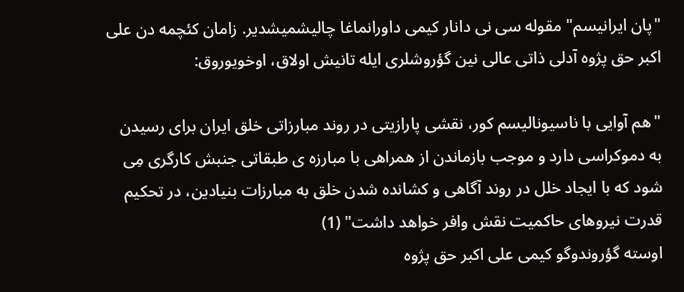"پان ایرانیسم" مقوله سی نی دانار کیمی داورانماغا چالیشمیشدیر. زامان کئچمه دن علی اکبر حق پژوه آدلی ذاتی عالی نین گؤروشلری ایله تانیش اولاق، اوخویوروق:

"هم آوايى با ناسيوناليسم كور، نقشى پارازيتى در روند مبارزاتى خلق ايران براى رسيدن به دموكراسى دارد و موجب بازماندن از همراهی با مبارزه ى طبقاتى جنبش كارگرى مِی شود كه با ايجاد خلل در روند آگاهى و كشانده شدن خلق به مبارزات بنيادين، در تحكيم قدرت نيروهاى حاكميت نقش وافر خواهد داشت" (1)
اوسته گؤروندوگو کیمی علی اکبر حق پژوه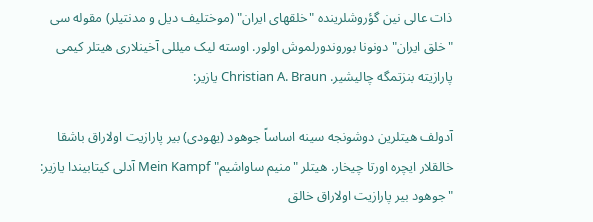ذات عالی نین گؤروشلرینده "خلقهای ایران" (موختلیف دیل و مدنتیلر) مقوله سی "خلق ایران" دونونا بوروندورلموش اولور. اوسته لیک میللی آخینلاری هیتلر کیمی پارازیته بنزتمگه چالیشیر. Christian A. Braun یازیر:

آدولف هیتلرین دوشونجه سینه اساساً جوهود (یهودی) بیر پارازیت اولاراق باشقا خالقلار ایچره اورتا چیخار. هیتلر "منیم ساواشیم" Mein Kampf آدلی کیتابیندا یازیر: "جوهود بیر پارازیت اولاراق خالق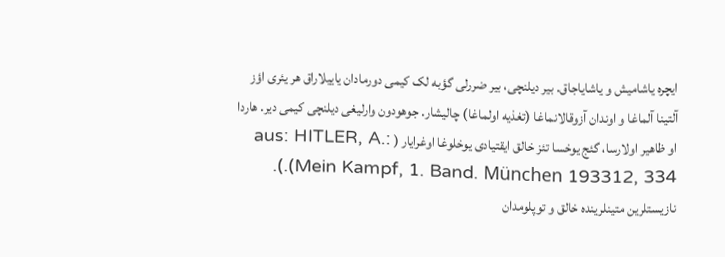ایچره یاشامیش و یاشایاجاق. بیر دیلنچی، بیر ضررلی گؤبه لک کیمی دورمادان یاییلاراق هر یئری اؤز آلتینا آلماغا و اوندان آزوقالانماغا (تغذیه اولماغا) چالیشار. جوهودون وارلیغی دیلنچی کیمی دیر. هاردا او ظاهیر اولارسا، گئج یوخسا تئز خالق ایقتیادی یوخلوغا اوغرایار ( aus: HITLER, A.: Mein Kampf, 1. Band. München 193312, 334).). نازیستلرین متینلرینده خالق و توپلومدان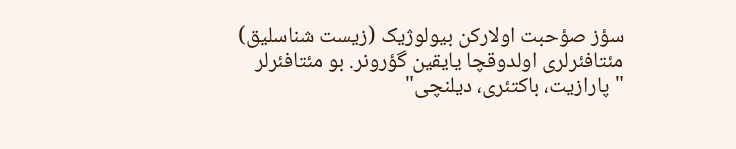سؤز صؤحبت اولارکن بیولوژیک (زیست شناسلیق) مئتافئرلری اولدوقچا یایقین گؤرونر. بو مئتافئرلر "پارازیت، باکتئری، دیلنچی"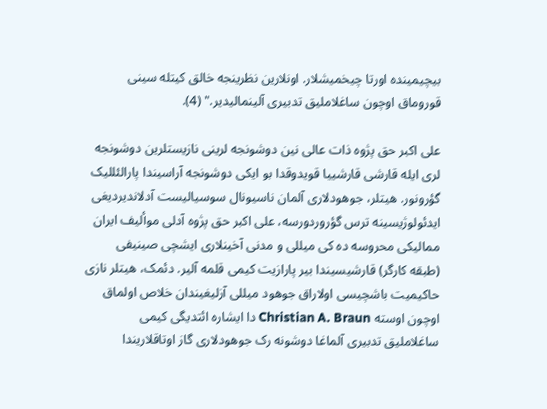بیچیمینده اورتا چیخمیشلار. اونلارین نظرینجه خالق کیتله سینی قوروماق اوچون ساغلاملیق تدبیری آلینمالیدیر." (4).

علی اکبر حق پژوه ذات عالی نین دوشونجه لرینی نازیستلرین دوشونجه لری ایله قارشی قارشییا قویدوقدا بو ایکی دوشونجه آراسیندا پارالئللیک گؤرونور. هیتلر، جوهودلاری آلمان ناسیونال سوسیالیست آدلاندیردیغی ایدئولوژیسینه ترس گؤروردورسه، علی اکبر حق پژوه آدلی موألیف ایران ممالیکی محروسه ده کی میللی و مدنی آخینلاری ایشچی صینیفی (طبقه کارگر) قارشیسیندا بیر پارازیت کیمی قلمه آلیر. دئمک، هیتلر نازی حاکیمیت باشچیسی اولاراق جوهود میللی آزلیغیندان خلاص اولماق اوچون اوسته Christian A. Braun دا ایشاره ائتدیگی کیمی ساغلاملیق تدبیری آلماغا دوشونه رک جوهودلاری گاز اوتاقلاریندا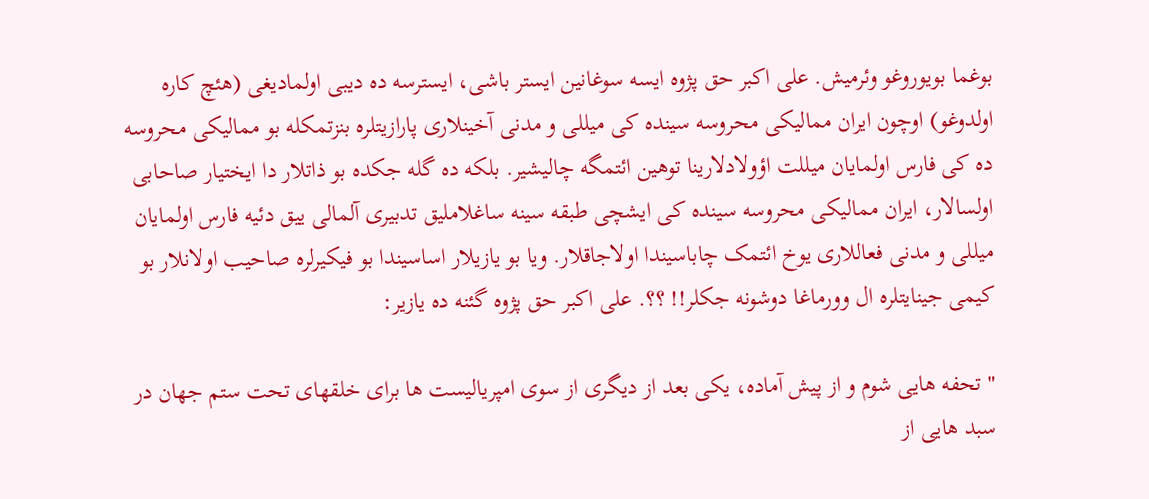بوغما بویوروغو وئرمیش. علی اکبر حق پژوه ایسه سوغانین ایستر باشی، ایسترسه ده دیبی اولمادیغی (هئچ کاره اولدوغو) اوچون ایران ممالیکی محروسه سینده کی میللی و مدنی آخینلاری پارازیتلره بنزتمکله بو ممالیکی محروسه ده کی فارس اولمایان میللت اؤولادلارینا توهین ائتمگه چالیشیر. بلکه ده گله جکده بو ذاتلار دا ایختیار صاحابی اولسالار، ایران ممالیکی محروسه سینده کی ایشچی طبقه سینه ساغلاملیق تدبیری آلمالی ییق دئیه فارس اولمایان میللی و مدنی فعاللاری یوخ ائتمک چاباسیندا اولاجاقلار. ویا بو یازیلار اساسیندا بو فیکیرلره صاحیب اولانلار بو کیمی جینایتلره ال وورماغا دوشونه جکلر!! ؟؟. علی اکبر حق پژوه گئنه ده یازیر:

" تحفه هايى شوم و از پيش آماده، يكى بعد از ديگرى از سوى امپرياليست ها براى خلقهاى تحت ستم جهان در سبد هايى از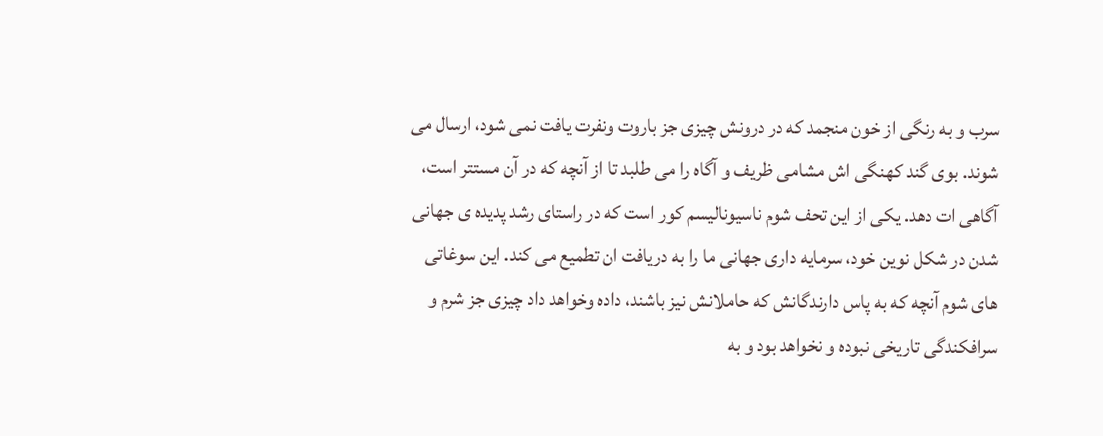سرب و به رنگى از خون منجمد كه در درونش چيزى جز باروت ونفرت يافت نمى شود، ارسال مى شوند. بوى گند كهنگى اش مشامى ظريف و آگاه را مى طلبد تا از آنچه كه در آن مستتر است، آگاهى ات دهد. يكى از اين تحف شوم ناسيوناليسم كور است كه در راستاى رشد پديده ى جهانى شدن در شكل نوين خود، سرمايه دارى جهانى ما را به دريافت ان تطميع مى كند. اين سوغاتى هاى شوم آنچه كه به پاس دارندگانش كه حاملانش نيز باشند، داده وخواهد داد چيزى جز شرم و سرافكندگى تاريخى نبوده و نخواهد بود و به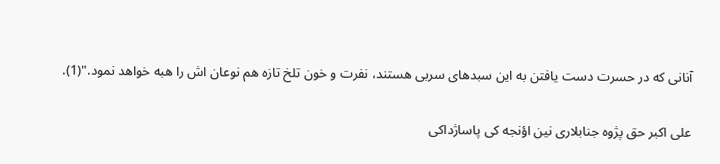آنانى كه در حسرت دست يافتن به اين سبدهاى سربى هستند، نفرت و خون تلخ تازه هم نوعان اش را هبه خواهد نمود."(1).

علی اکبر حق پژوه جنابلاری نین اؤنجه کی پاساژداکی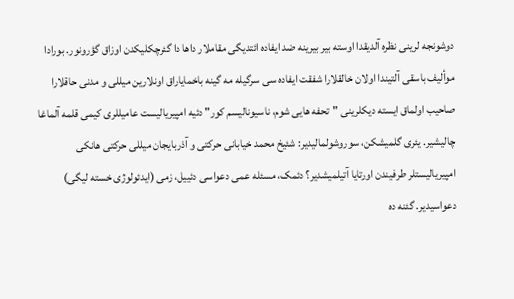دوشونجه لرینی نظره آلدیقدا اوسته بیر بیرینه ضد ایفاده ائتدیگی مقاملار داها دا گئرچکلیکدن اوزاق گؤرونور. بورادا موألیف باسقی آلتیندا اولان خالقلارا شفقت ایفاده سی سرگیله مه گینه باخمایاراق اونلارین میللی و مدنی حاقلارا صاحیب اولماق ایسته دیکلرینی "تحفه هایی شوم، ناسیونالیسم کور" دئیه امپیریالیست عامیللری کیمی قلمه آلماغا چالیشیر. یئری گلمیشکن، سوروشولمالیدیر: شئیخ محمد خیابانی حرکتی و آذربایجان میللی حرکتی هانکی امپیریالیستلر طرفیندن اورتایا آتیلمیشدیر؟ دئمک، مسئله عمی دعواسی دئییل، زمی (ایدئولوژی خسته لیگی) دعواسیدیر. گئنه ده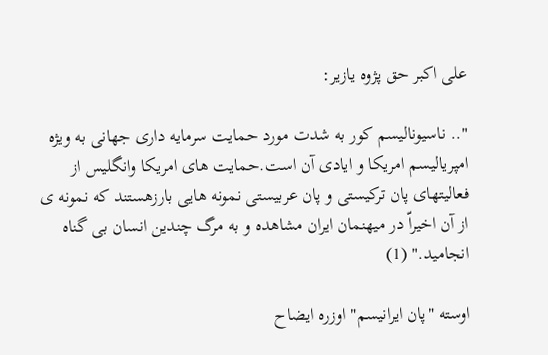علی اکبر حق پژوه یازیر:

".. ناسيوناليسم كور به شدت مورد حمايت سرمايه دارى جهانى به ويژه امپرياليسم امريكا و ايادى آن است.حمايت هاى امريكا وانگليس از فعاليتهاى پان تركيستى و پان عربيستى نمونه هايى بارزهستند كه نمونه ى از آن اخيراّ در ميهنمان ايران مشاهده و به مرگ چندين انسان بى گناه انجاميد." (1)

اوسته "پان ایرانیسم" اوزره ایضاح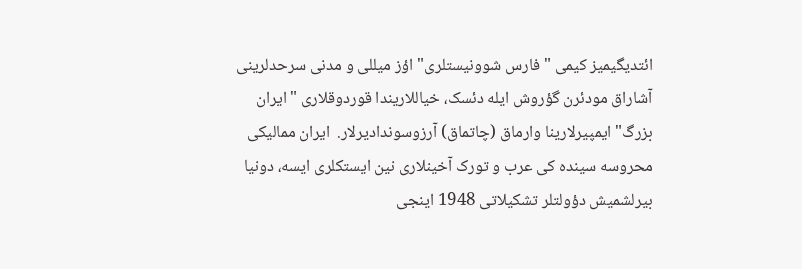ائتدیگیمیز کیمی "فارس شوونیستلری" اؤز میللی و مدنی سرحدلرینی آشاراق مودئرن گؤروش ایله دئسک، خیاللاریندا قوردوقلاری "ایران بزرگ" ایمپیرلارینا وارماق (چاتماق) آرزوسوندادیرلار.  ایران ممالیکی محروسه سینده کی عرب و تورک آخینلاری نین ایستکلری ایسه، دونیا بیرلشمیش دؤولتلر تشکیلاتی 1948 اینجی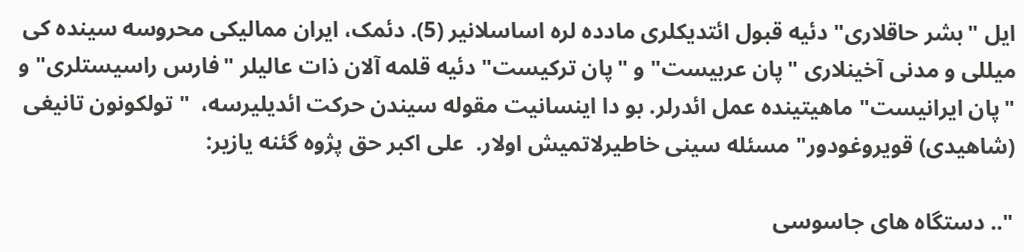ایل "بشر حاقلاری" دئیه قبول ائتدیکلری مادده لره اساسلانیر (5). دئمک، ایران ممالیکی محروسه سینده کی میللی و مدنی آخینلاری "پان عربیست" و "پان ترکیست" دئیه قلمه آلان ذات عالیلر "فارس راسیستلری" و "پان ایرانیست" ماهیتینده عمل ائدرلر. بو دا اینسانیت مقوله سیندن حرکت ائدیلیرسه،  "تولکونون تانیغی (شاهیدی) قویروغودور" مسئله سینی خاطیرلاتمیش اولار.  علی اکبر حق پژوه گئنه یازیر:

".. دستگاه هاى جاسوسى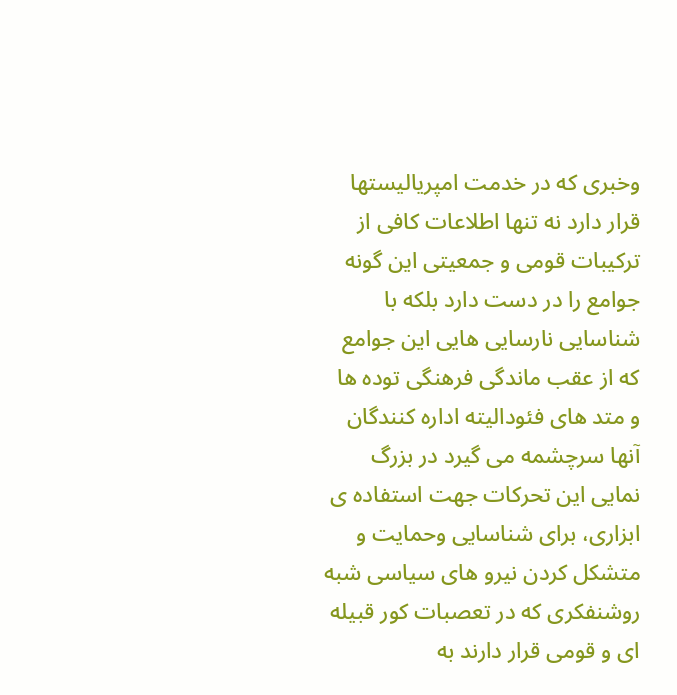وخبرى كه در خدمت امپرياليستها قرار دارد نه تنها اطلاعات كافى از تركيبات قومى و جمعيتى اين گونه جوامع را در دست دارد بلكه با شناسايى نارسايى هايى اين جوامع كه از عقب ماندگى فرهنگى توده ها و متد هاى فئوداليته اداره كنندگان آنها سرچشمه مى گيرد در بزرگ نمايى اين تحركات جهت استفاده ى ابزارى، براى شناسايى وحمايت و متشكل كردن نيرو هاى سياسى شبه روشنفكرى كه در تعصبات كور قبيله اى و قومى قرار دارند به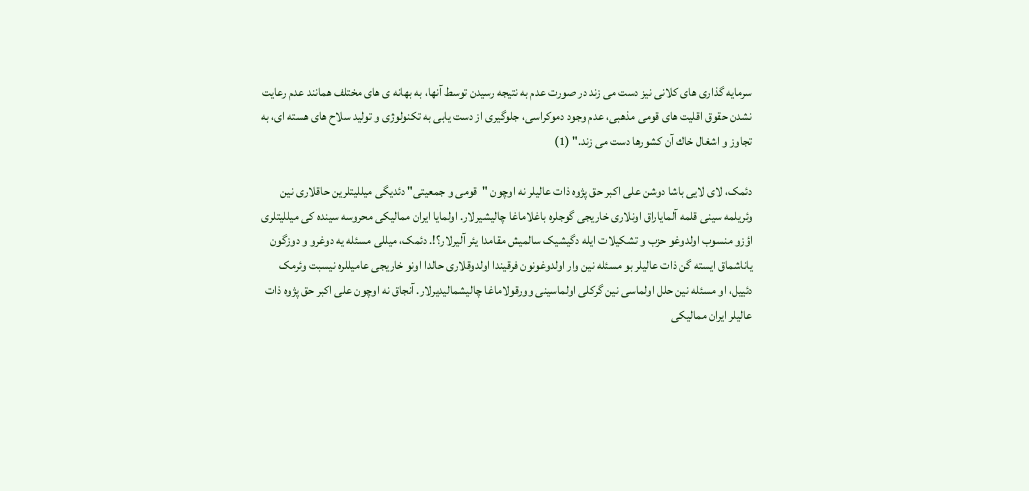سرمايه گذارى هاى كلانى نيز دست مى زند در صورت عدم به نتيجه رسيدن توسط آنها، به بهانه ى هاى مختلف همانند عدم رعايت نشدن حقوق اقليت هاى قومى مذهبى، عدم وجود دموكراسى، جلوگيرى از دست يابى به تكنولوژى و توليد سلاح هاى هسته اى، به تجاوز و اشغال خاك آن كشورها دست مى زند." (1)

دئمک، لای لایی باشا دوشن علی اکبر حق پژوه ذات عالیلر نه اوچون "قومی و جمعیتی" دئدیگی میللیتلرین حاقلاری نین وئریلمه سینی قلمه آلمایاراق اونلاری خاریجی گوجلره باغلاماغا چالیشیرلار. اولمایا ایران ممالیکی محروسه سینده کی میللیتلری اؤزو منسوب اولدوغو حزب و تشکیلات ایله دگیشیک سالمیش مقامدا یئر آلیرلار؟!. دئمک، میللی مسئله یه دوغرو و دوزگون یاناشماق ایسته گن ذات عالیلر بو مسئله نین وار اولدوغونون فرقیندا اولدوقلاری حالدا اونو خاریجی عامیللره نیسبت وئرمک دئییل، او مسئله نین حلل اولماسی نین گرکلی اولماسینی وورقولاماغا چالیشمالیدیرلار. آنجاق نه اوچون علی اکبر حق پژوه ذات عالیلر ایران ممالیکی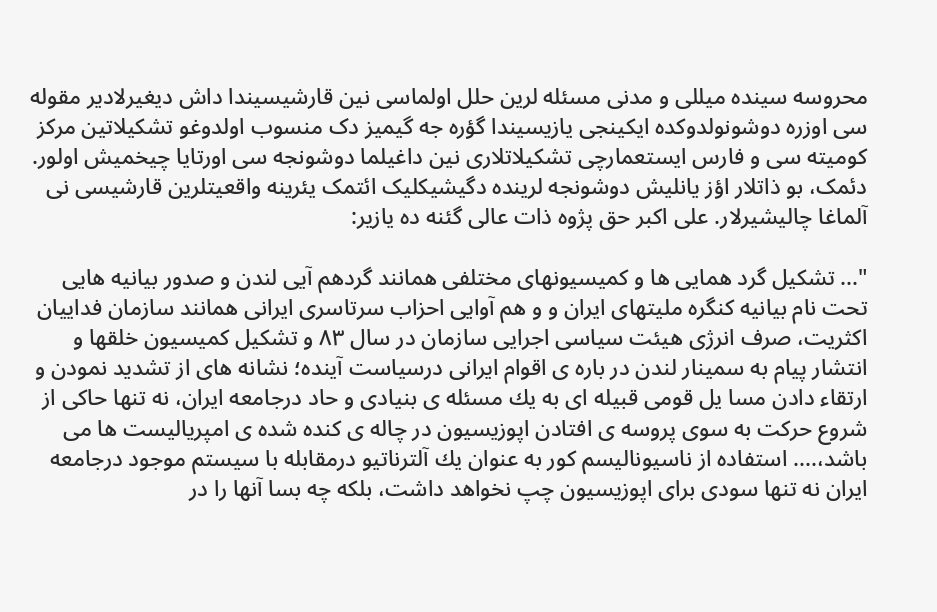محروسه سینده میللی و مدنی مسئله لرین حلل اولماسی نین قارشیسیندا داش دیغیرلادیر مقوله سی اوزره دوشونولدوکده ایکینجی یازیسیندا گؤره جه گیمیز دک منسوب اولدوغو تشکیلاتین مرکز کومیته سی و فارس ایستعمارچی تشکیلاتلاری نین داغیلما دوشونجه سی اورتایا چیخمیش اولور. دئمک، بو ذاتلار اؤز یانلیش دوشونجه لرینده دگیشیکلیک ائتمک یئرینه واقعیتلرین قارشیسی نی آلماغا چالیشیرلار. علی اکبر حق پژوه ذات عالی گئنه ده یازیر:

"... تشكيل گرد همايى ها و كميسيونهاى مختلفى همانند گردهم آيى لندن و صدور بيانيه هايى تحت نام بيانيه كنگره مليتهاى ايران و و هم آوايى احزاب سرتاسرى ايرانى همانند سازمان فداييان اكثريت، صرف انرژى هيئت سياسى اجرايى سازمان در سال ٨٣ و تشكيل كميسيون خلقها و انتشار پيام به سمينار لندن در باره ى اقوام ايرانى درسياست آينده؛ نشانه هاى از تشديد نمودن و ارتقاء دادن مسا يل قومى قبيله اى به يك مسئله ى بنيادى و حاد درجامعه ايران، نه تنها حاكى از شروع حركت به سوى پروسه ى افتادن اپوزيسيون در چاله ى كنده شده ى امپرياليست ها مى باشد،.... استفاده از ناسيوناليسم كور به عنوان يك آلترناتيو درمقابله با سيستم موجود درجامعه ايران نه تنها سودى براى اپوزيسيون چپ نخواهد داشت، بلكه چه بسا آنها را در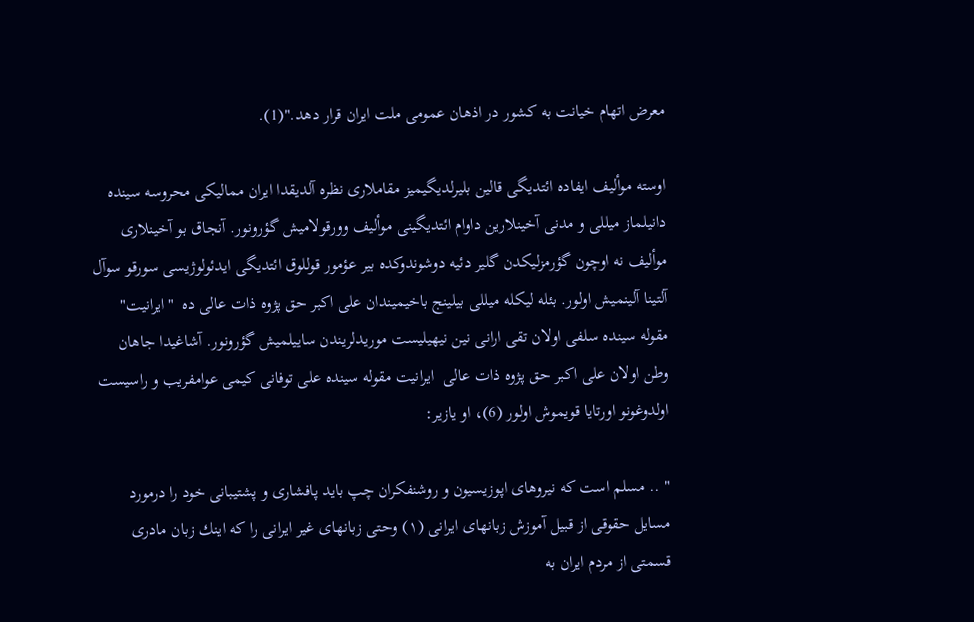معرض اتهام خيانت به كشور در اذهان عمومى ملت ايران قرار دهد."(1).

اوسته موألیف ایفاده ائتدیگی قالین بلیرلدیگیمیز مقاملاری نظره آلدیقدا ایران ممالیکی محروسه سینده دانیلماز میللی و مدنی آخینلارین داوام ائتدیگینی موألیف وورقولامیش گؤرونور. آنجاق بو آخینلاری موألیف نه اوچون گؤرمزلیکدن گلیر دئیه دوشوندوکده بیر عؤمور قوللوق ائتدیگی ایدئولوژیسی سورقو سوآل آلتینا آلینمیش اولور. بئله لیکله میللی بیلینج باخیمیندان علی اکبر حق پژوه ذات عالی ده  "ایرانیت" مقوله سینده سلفی اولان تقی ارانی نین نیهیلیست موریدلریندن ساییلمیش گؤرونور. آشاغیدا جاهان وطن اولان علی اکبر حق پژوه ذات عالی  ایرانیت مقوله سینده علی توفانی کیمی عوامفریب و راسیست اولدوغونو اورتایا قویموش اولور (6)، او یازیر:

" .. مسلم است كه نيروهاى اپوزيسيون و روشنفكران چپ بايد پافشارى و پشتيبانى خود را درمورد مسايل حقوقى از قبيل آموزش زبانهاى ايرانى (١) وحتى زبانهاى غير ايرانى را كه اينك زبان مادرى قسمتى از مردم ايران به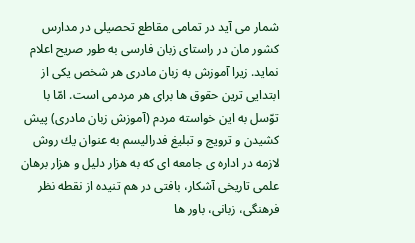شمار مى آيد در تمامى مقاطع تحصيلى در مدارس كشور مان در راستاى زبان فارسى به طور صريح اعلام نمايد. زيرا آموزش به زبان مادرى هر شخص يكى از ابتدايى ترين حقوق ها براى هر مردمى است. امّا با توّسل به اين خواسته مردم (آموزش زبان مادرى) پيش كشيدن و ترويج و تبليغ فدراليسم به عنوان يك روش لازمه در اداره ى جامعه اى كه به هزار دليل و هزار برهان علمى تاريخى آشكار، بافتى در هم تنيده از نقطه نظر فرهنگى، زبانى، باور ها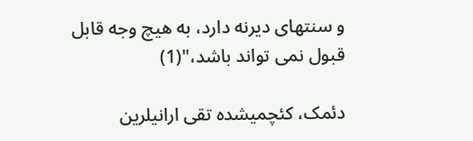و سنتهاى ديرنه دارد، به هيچ وجه قابل قبول نمى تواند باشد،"(1)

دئمک، کئچمیشده تقی ارانیلرین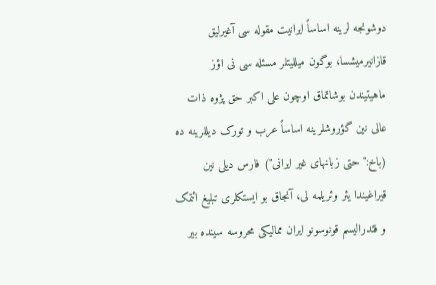دوشونجه لرینه اساساً ایرانیت مقوله سی آغیرلیق قازانیرمیشسا، بوگون میللیتلر مسئله سی نی اؤز ماهیتیندن بوشاتماق اوچون علی اکبر حق پژوه ذات عالی نین گؤروشلرینه اساساً عرب و تورک دیللرینه ده (باخ:"حتی زبانهای غیر ایرانی") فارس دیلی نین قیراغیندا یئر وئریلمه لی، آنجاق بو ایستکلری تبلیغ ائتمک و فئدرالیسم قونوسونو ایران ممالیکی محروسه سینده بیر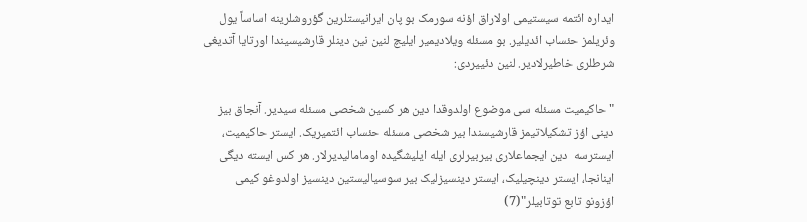ایداره ائتمه سیستیمی اولاراق اؤنه سورمک بو پان ایرانیستلرین گؤروشلرینه اساساً یول وئریلمز حئساب ائدیلیر. بو مسئله ویلادیمیر ایلیچ لنین نین دینلر قارشیسیندا اورتایا آتدیغی شرطلری خاطیرلادیر. لنین دئییردی:

"حاکیمیت مسئله سی موضوع اولدوقدا دین هر کسین شخصی مسئله سیدیر. آنجاق بیز دینی اؤز تشکیلاتیمز قارشیسندا بیر شخصی مسئله حئساب ائتمیریک. ایستر حاکیمیت، ایسترسه  دین ایجماعلاری بیربیرلری ایله ایلیشگیده اومامالیدیرلار. هر کس ایسته دیگی اینانجا، ایستر دینچیلیک، ایستر دینسیزلیک بیر سوسیالیستین دینسیز اولدوغو کیمی اؤزونو تابع توتابیلر"(7)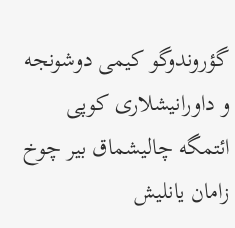گؤروندوگو کیمی دوشونجه و داورانیشلاری کوپی ائتمگه چالیشماق بیر چوخ زامان یانلیش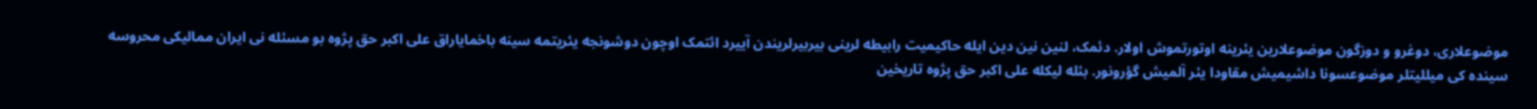موضوعلاری، دوغرو و دوزگون موضوعلارین یئرینه اوتورتموش اولار. دئمک، لنین نین دین ایله حاکیمیت رابیطه لرینی بیربیرلریندن آییرد ائتمک اوچون دوشونجه یئریتمه سینه باخمایاراق علی اکبر حق پژوه بو مسئله نی ایران ممالیکی محروسه سینده کی میللیتلر موضوعسونا داشیمیش مقاودا یئر آلمیش گؤرونور. بئله لیکله علی اکبر حق پژوه تاریخین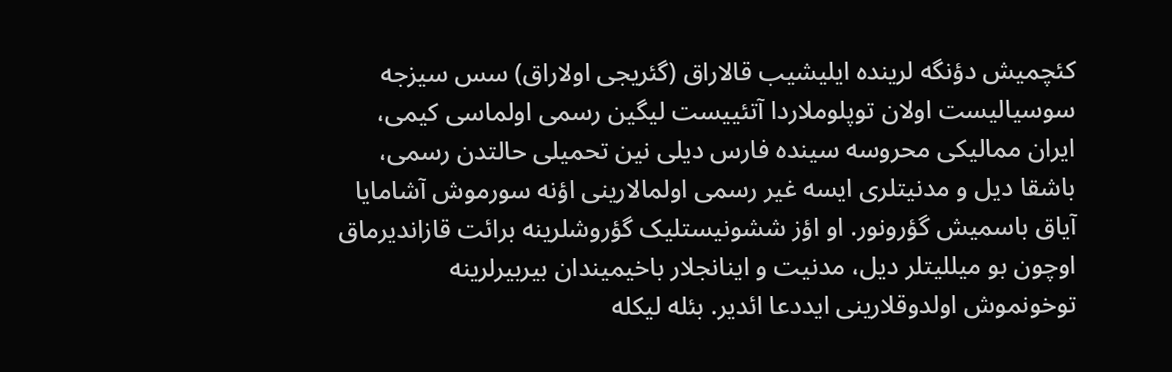کئچمیش دؤنگه لرینده ایلیشیب قالاراق (گئریجی اولاراق) سس سیزجه سوسیالیست اولان توپلوملاردا آتئییست لیگین رسمی اولماسی کیمی، ایران ممالیکی محروسه سینده فارس دیلی نین تحمیلی حالتدن رسمی، باشقا دیل و مدنیتلری ایسه غیر رسمی اولمالارینی اؤنه سورموش آشامایا آیاق باسمیش گؤرونور. او اؤز ششونیستلیک گؤروشلرینه برائت قازاندیرماق اوچون بو میللیتلر دیل، مدنیت و اینانجلار باخیمیندان بیربیرلرینه توخونموش اولدوقلارینی ایددعا ائدیر. بئله لیکله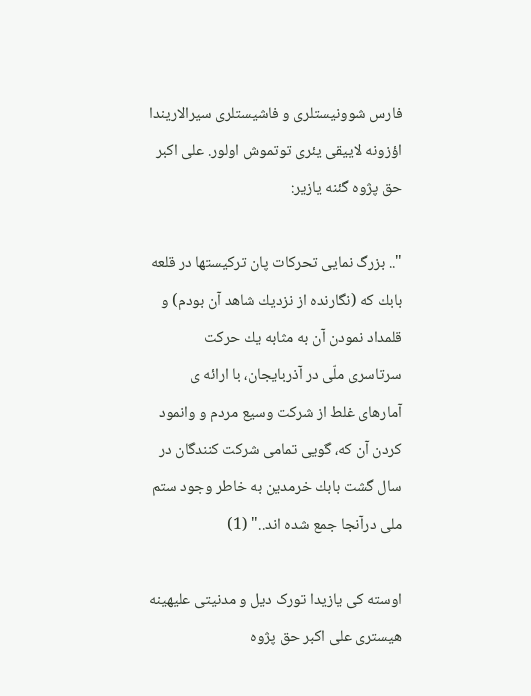فارس شوونیستلری و فاشیستلری سیرالاریندا اؤزونه لاییقی یئری توتموش اولور. علی اکبر حق پژوه گئنه یازیر:

".. بزرگ نمايى تحركات پان تركيستها در قلعه بابك كه (نگارنده از نزديك شاهد آن بودم) و قلمداد نمودن آن به مثابه يك حركت سرتاسرى ملّى در آذربايجان، با ارائه ى آمارهاى غلط از شركت وسيع مردم و وانمود كردن آن كه، گويى تمامى شركت كنندگان در سال گشت بابك خرمدين به خاطر وجود ستم ملى درآنجا جمع شده اند.." (1)

اوسته کی یازیدا تورک دیل و مدنیتی علیهینه هیستری علی اکبر حق پژوه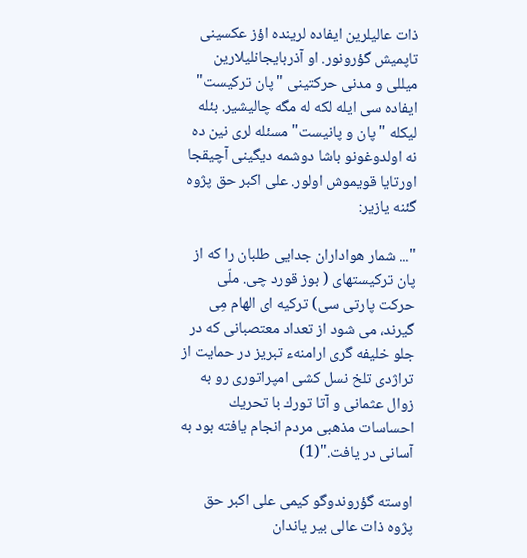ذات عالیلرین ایفاده لرینده اؤز عکسینی تاپمیش گؤرونور. او آذربایجانلیلارین میللی و مدنی حرکتینی "پان ترکیست" ایفاده سی ایله لکه له مگه چالیشیر. بئله لیکله "پان و پانیست" مسئله لری نین ده نه اولدوغونو باشا دوشمه دیگینی آچیقجا اورتایا قویموش اولور. علی اکبر حق پژوه گئنه یازیر:

"... شمار هواداران جدايى طلبان را كه از پان تركيستهای ( بوز قورد چى. ملّى حركت پارتى سى) تركيه اى الهام مِی گيرند، مى شود از تعداد معتصبانى كه در جلو خليفه گرى ارامنهء تبريز در حمايت از تراژدى تلخ نسل كشى امپراتورى رو به زوال عثمانى و آتا تورك با تحريك احساسات مذهبى مردم انجام يافته بود به آسانى در يافت."(1)

اوسته گؤروندوگو کیمی علی اکبر حق پژوه ذات عالی بیر یاندان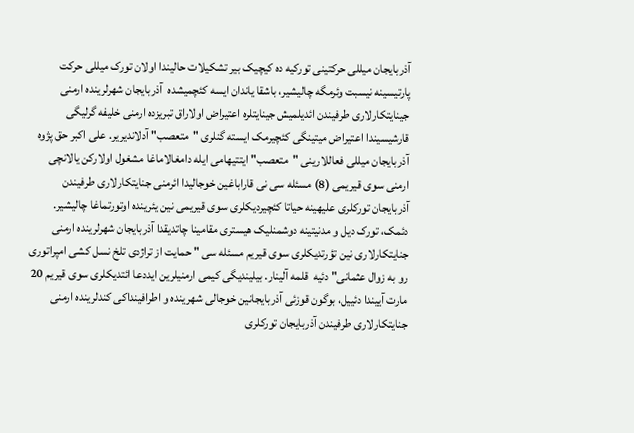آذربایجان میللی حرکتینی تورکیه ده کیچیک بیر تشکیلات حالیندا اولان تورک میللی حرکت پارتیسینه نیسبت وئرمگه چالیشیر، باشقا یاندان ایسه کئچمیشده  آذربایجان شهرلرینده ارمنی جینایتکارلاری طرفیندن ائدیلمیش جینایتلره اعتیراض اولاراق تبریزده ارمنی خلیفه گرلیگی قارشیسیندا اعتیراض میتینگی کئچیرمک ایسته گنلری "متعصب" آدلاندیریر. علی اکبر حق پژوه آذربایجان میللی فعاللارینی "متعصب" ایتتیهامی ایله دامغالاماغا مشغول اولارکن یالانچی ارمنی سوی قیریمی (8) مسئله سی نی قاراباغین خوجالیدا ائرمنی جنایتکارلاری طرفیندن آذربایجان تورکلری علیهینه حیاتا کئچیردیکلری سوی قیریمی نین یئرینده اوتورتماغا چالیشیر. دئمک، تورک دیل و مدنیتینه دوشمنلیک هیستری مقامینا چاتدیقدا آذربایجان شهرلرینده ارمنی جنایتکارلاری نین تؤرتدیکلری سوی قیریم مسئله سی " حمایت از تراژدى تلخ نسل كشى امپراتورى رو به زوال عثمانى" دئیه  قلمه آلینار. بیلیندیگی کیمی ارمنیلرین ایددعا ائتدیکلری سوی قیریم 20 مارت آییندا دئییل، بوگون قوزئی آذربایجانین خوجالی شهرینده و اطرافینداکی کندلرینده ارمنی جنایتکارلاری طرفیندن آذربایجان تورکلری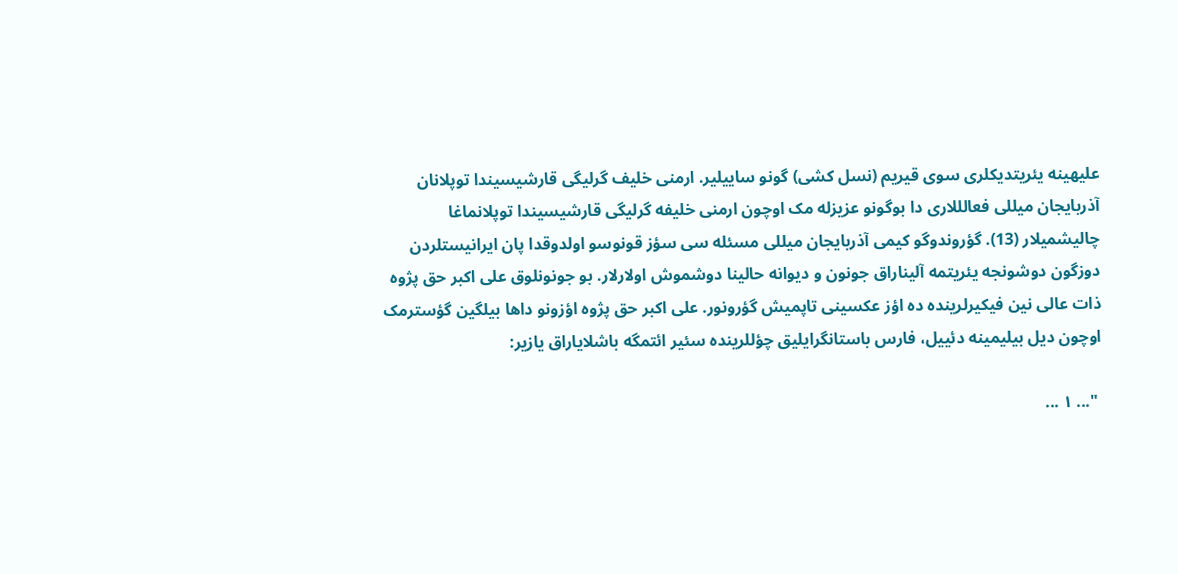علیهینه یئریتدیکلری سوی قیریم (نسل کشی) گونو ساییلیر. ارمنی خلیف گرلیگی قارشیسیندا توپلانان آذربایجان میللی فعالللاری دا بوگونو عزیزله مک اوچون ارمنی خلیفه گرلیگی قارشیسیندا توپلانماغا چالیشمیلار (13). گؤروندوگو کیمی آذربایجان میللی مسئله سی سؤز قونوسو اولدوقدا پان ایرانیستلردن دوزگون دوشونجه یئریتمه آلیناراق جونون و دیوانه حالینا دوشموش اولارلار. بو جونونلوق علی اکبر حق پژوه ذات عالی نین فیکیرلرینده ده اؤز عکسینی تاپمیش گؤرونور. علی اکبر حق پژوه اؤزونو داها بیلگین گؤسترمک اوچون دیل بیلیمینه دئییل، فارس باستانگرایلیق چؤللرینده سئیر ائتمگه باشلایاراق یازیر:

 "... ١ ...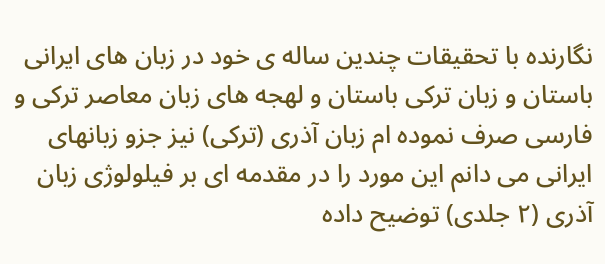نگارنده با تحقيقات چندين ساله ى خود در زبان هاى ايرانى باستان و زبان تركى باستان و لهجه هاى زبان معاصر تركى و فارسى صرف نموده ام زبان آذری (تركى) نيز جزو زبانهاى ايرانى مى دانم اين مورد را در مقدمه اى بر فيلولوژى زبان آذری (٢ جلدى) توضيح داده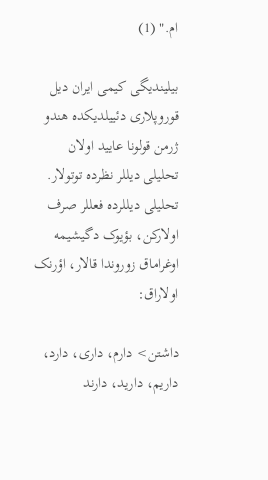ام." (1)

بیلیندیگی کیمی ایران دیل قوروپلاری دئییلدیکده هندو ژرمن قولونا عایید اولان تحلیلی دیللر نظرده توتولار. تحلیلی دیللرده فعللر صرف اولارکن، بؤیوک دگیشیمه اوغراماق زوروندا قالار، اؤرنک اولاراق:

داشتن> دارم، داری، دارد، داریم، دارید، دارند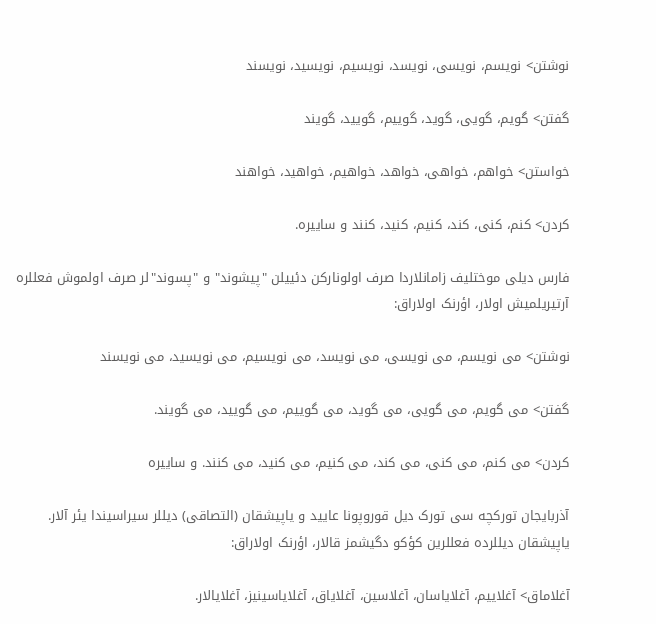نوشتن> نویسم، نویسی، نویسد، نویسیم، نویسید، نویسند

گفتن> گویم، گویی، گوید، گوییم، گویید، گویند

خواستن> خواهم، خواهی، خواهد، خواهیم، خواهید، خواهند

کردن> کنم، کنی، کند، کنیم، کنید، کنند و ساییره.

فارس دیلی موختلیف زامانلاردا صرف اولونارکن دئییلن "پیشوند" و "پسوند"لر صرف اولموش فعللره آرتیریلمیش اولار، اؤرنک اولاراق:

نوشتن> می نویسم، می نویسی، می نویسد، می نویسیم، می نویسید، می نویسند

گفتن> می گویم، می گویی، می گوید، می گوییم، می گویید، می گویند.

کردن> می کنم، می کنی، می کند، می کنیم، می کنید، می کنند. و ساییره

آذربایجان تورکچه سی تورک دیل قوروپونا عایید و یاپیشقان (التصاقی) دیللر سیراسیندا یئر آلار. یاپیشقان دیللرده فعللرین کؤکو دگیشمز قالار، اؤرنک اولاراق:

آغلاماق> آغلاییم، آغلایاسان، آغلاسین، آغلایاق، آغلایاسینیز، آغلایالار.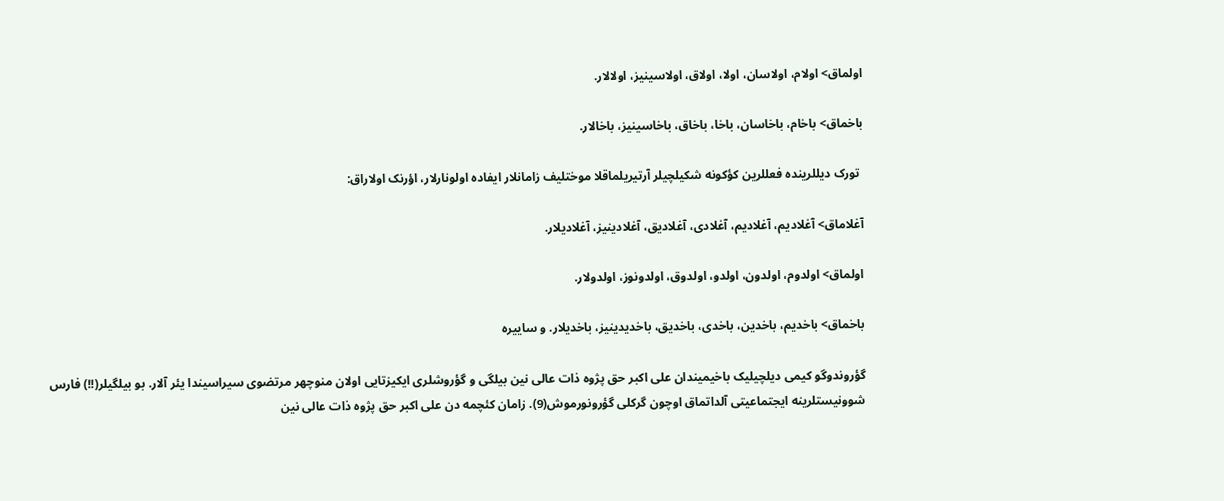اولماق> اولام، اولاسان، اولا، اولاق، اولاسینیز، اولالار.

باخماق> باخام، باخاسان، باخا، باخاق، باخاسینیز، باخالار.

 تورک دیللرینده فعللرین کؤکونه شکیلچیلر آرتیریلماقلا موختلیف زامانلار ایفاده اولونارلار، اؤرنک اولاراق:

آغلاماق> آغلادیم، آغلادیم، آغلادی، آغلادیق، آغلادینیز، آغلادیلار.

اولماق> اولدوم، اولدون، اولدو، اولدوق، اولدونوز، اولدولار.

باخماق> باخدیم، باخدین، باخدی، باخدیق، باخدیدینیز، باخدیلار. و ساییره

گؤروندوگو کیمی دیلچیلیک باخیمیندان علی اکبر حق پژوه ذات عالی نین بیلگی و گؤروشلری ایکیزتایی اولان منوچهر مرتضوی سیراسیندا یئر آلار. بو بیلگیلر(!!) فارس شوونیستلرینه ایجتماعیتی آلداتماق اوچون گرکلی گؤرونورموش(9). زامان کئچمه دن علی اکبر حق پژوه ذات عالی نین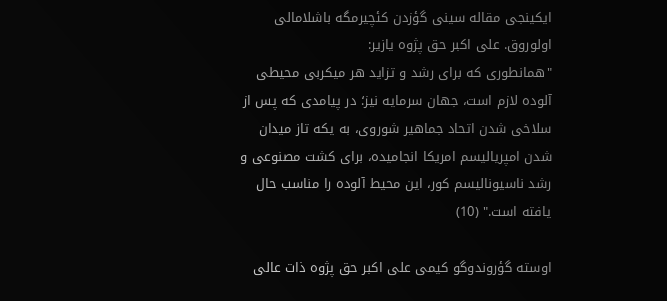ایکینجی مقاله سینی گؤزدن کئچیرمگه باشلامالی اولوروق. علی اکبر حق پژوه یازیر:
"همانطورى که براى رشد و تزايد هر ميكربى محيطى آلوده لازم است، جهان سرمايه نيز؛ در پيامدى که پس از سلاخى شدن اتحاد جماهير شوروى، به يکه تاز ميدان شدن امپرياليسم امريکا انجاميده، براى كشت مصنوعى و رشد ناسيوناليسم کور، اين محيط آلوده را مناسب حال يافته است." (10)

اوسته گؤروندوگو کیمی علی اکبر حق پژوه ذات عالی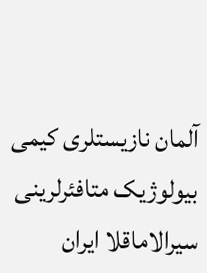آلمان نازیستلری کیمی بیولوژیک متافئرلرینی سیرالاماقلا ایران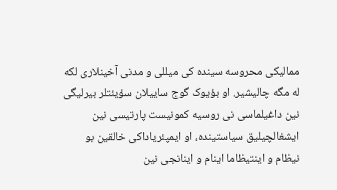ممالیکی محروسه سینده کی میللی و مدنی آخینلاری لکه له مگه چالیشیر. او بؤیوک گوج ساییلان سؤیئتلر بیرلیگی نین داغیلماسی نی روسیه کمونیست پارتیسی نین ایشغالچیلیق سیاستینده، او ایمپئریاداکی خالقین بو نیظام و اینتیظاما اینام و اینانجی نین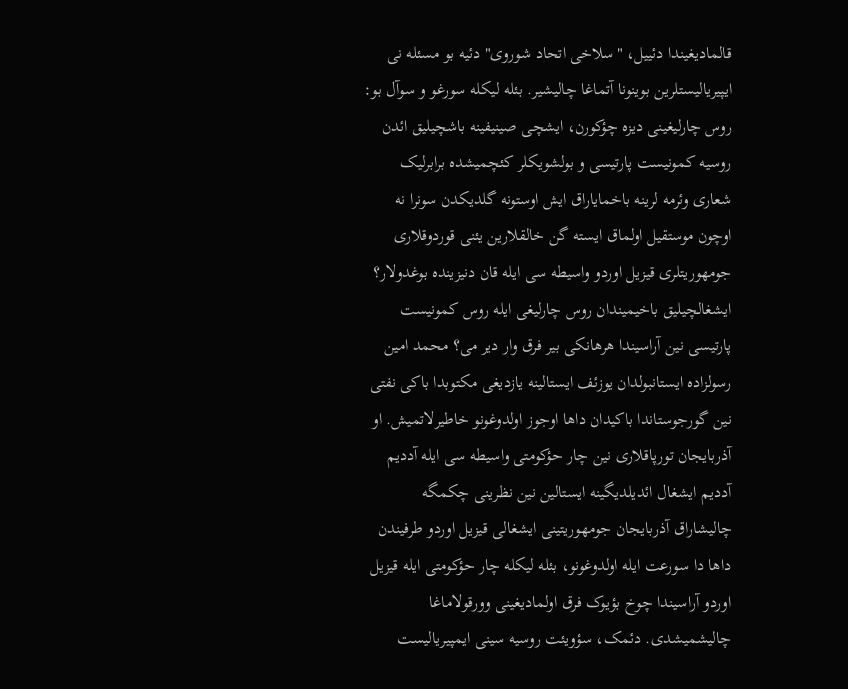قالمادیغیندا دئییل، "سلاخی اتحاد شوروی" دئیه بو مسئله نی ایپیریالیستلرین بوینونا آتماغا چالیشیر. بئله لیکله سورغو و سوآل بو: روس چارلیغینی دیزه چؤکورن، ایشچی صینیفینه باشچیلیق ائدن روسیه کمونیست پارتیسی و بولشویکلر کئچمیشده برابرلیک شعاری وئرمه لرینه باخمایاراق ایش اوستونه گلدیکدن سونرا نه اوچون موستقیل اولماق ایسته گن خالقلارین یئنی قوردوقلاری جومهوریتلری قیزیل اوردو واسیطه سی ایله قان دنیزینده بوغدولار؟ ایشغالچیلیق باخیمیندان روس چارلیغی ایله روس کمونیست پارتیسی نین آراسیندا هرهانکی بیر فرق وار دیر می؟ محمد امین رسولزاده ایستانبولدان یوزئف ایستالینه یازدیغی مکتوبدا باکی نفتی نین گورجوستاندا باکیدان داها اوجوز اولدوغونو خاطیرلاتمیش. او آذربایجان تورپاقلاری نین چار حؤکومتی واسیطه سی ایله آددیم آددیم ایشغال ائدیلدیگینه ایستالین نین نظرینی چکمگه چالیشاراق آذربایجان جومهوریتینی ایشغالی قیزیل اوردو طرفیندن داها دا سورعت ایله اولدوغونو، بئله لیکله چار حؤکومتی ایله قیزیل اوردو آراسیندا چوخ بؤیوک فرق اولمادیغینی وورقولاماغا چالیشمیشدی. دئمک، سؤویئت روسیه سینی ایمپیریالیست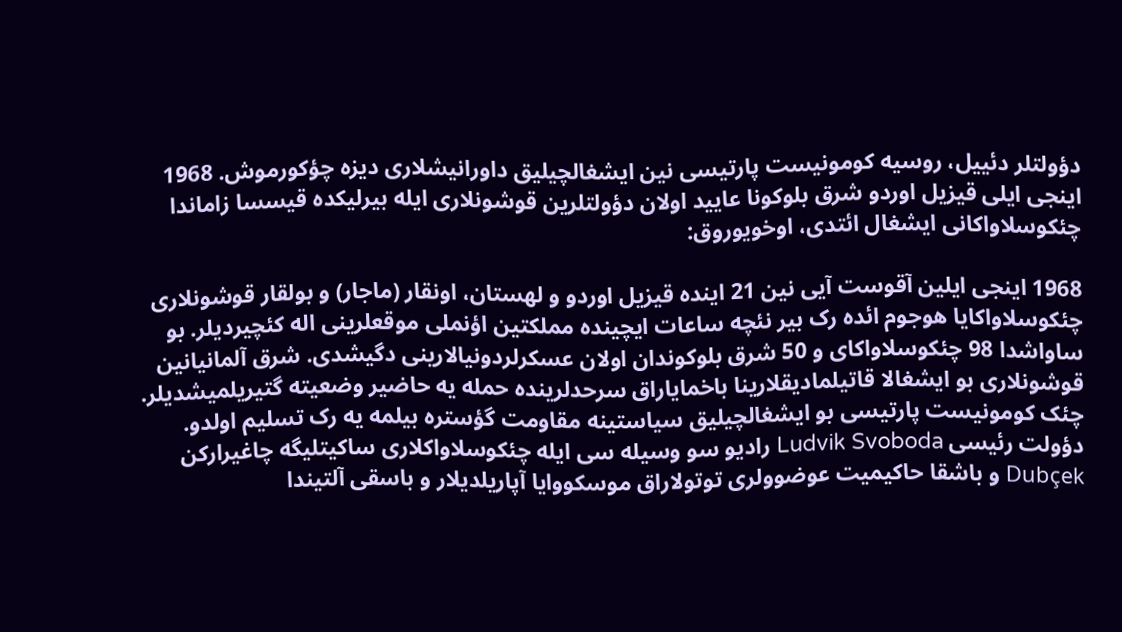دؤولتلر دئییل، روسیه کومونیست پارتیسی نین ایشغالچیلیق داورانیشلاری دیزه چؤکورموش. 1968 اینجی ایلی قیزیل اوردو شرق بلوکونا عایید اولان دؤولتلرین قوشونلاری ایله بیرلیکده قیسسا زاماندا چئکوسلاواکانی ایشغال ائتدی، اوخویوروق:

1968 اینجی ایلین آقوست آیی نین 21 اینده قیزیل اوردو و لهستان، اونقار (ماجار) و بولقار قوشونلاری چئکوسلاواکایا هوجوم ائده رک بیر نئچه ساعات ایچینده مملکتین اؤنملی موقعلرینی اله کئچیردیلر. بو ساواشدا 98 چئکوسلاواکای و 50 شرق بلوکوندان اولان عسکرلردونیالارینی دگیشدی. شرق آلمانیانین قوشونلاری بو ایشغالا قاتیلمادیقلارینا باخمایاراق سرحدلرینده حمله یه حاضیر وضعیته گتیریلمیشدیلر. چئک کومونیست پارتیسی بو ایشغالچیلیق سیاستینه مقاومت گؤستره بیلمه یه رک تسلیم اولدو. دؤولت رئیسی Ludvik Svoboda رادیو سو وسیله سی ایله چئکوسلاواکلاری ساکیتلیگه چاغیرارکن Dubçek و باشقا حاکیمیت عوضوولری توتولاراق موسکووایا آپاریلدیلار و باسقی آلتیندا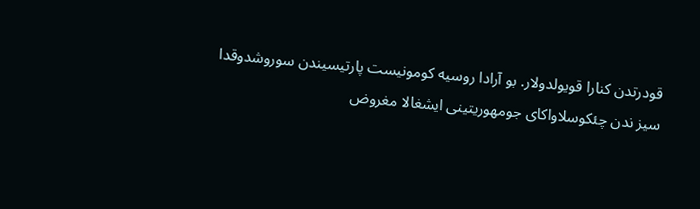قودرتدن کنارا قویولدولار. بو آرادا روسیه کومونیست پارتیسیندن سوروشدوقدا سیز ندن چئکوسلاواکای جومهوریتینی ایشغالا مغروض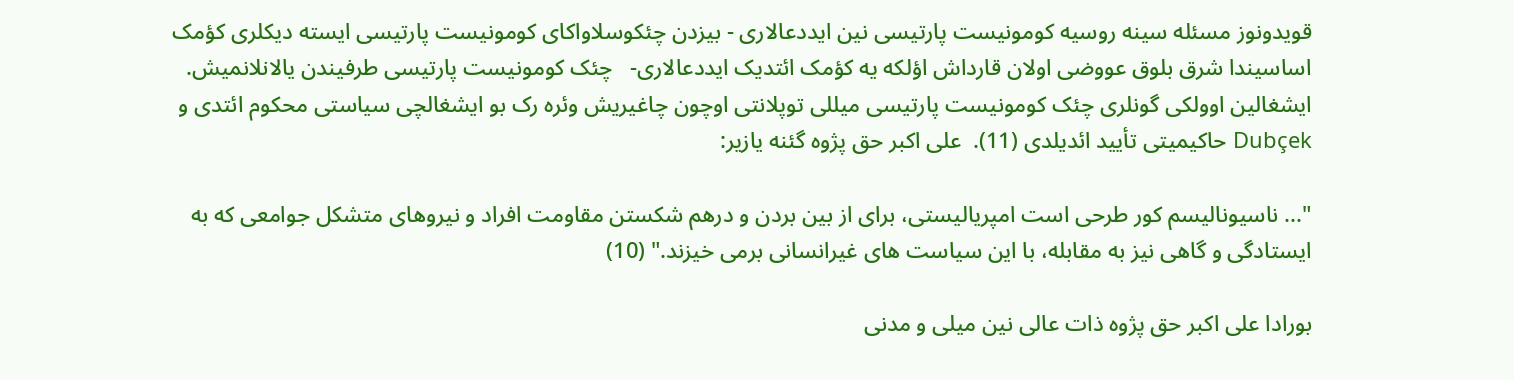قویدونوز مسئله سینه روسیه کومونیست پارتیسی نین ایددعالاری - بیزدن چئکوسلاواکای کومونیست پارتیسی ایسته دیکلری کؤمک اساسیندا شرق بلوق عووضی اولان قارداش اؤلکه یه کؤمک ائتدیک ایددعالاری-   چئک کومونیست پارتیسی طرفیندن یالانلانمیش. ایشغالین اوولکی گونلری چئک کومونیست پارتیسی میللی توپلانتی اوچون چاغیریش وئره رک بو ایشغالچی سیاستی محکوم ائتدی و Dubçek حاکیمیتی تأیید ائدیلدی (11).  علی اکبر حق پژوه گئنه یازیر:

"... ناسيوناليسم کور طرحى است امپرياليستى، براى از بين بردن و درهم شكستن مقاومت افراد و نيروهاى متشكل جوامعى که به ايستادگى و گاهى نيز به مقابله، با اين سياست هاى غيرانسانى برمى خيزند." (10)

بورادا علی اکبر حق پژوه ذات عالی نین میلی و مدنی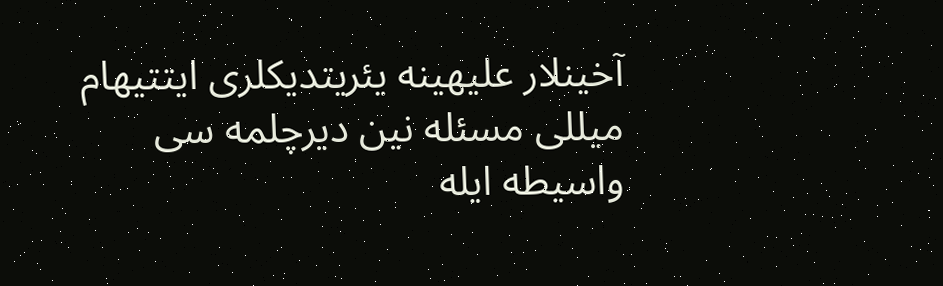آخینلار علیهینه یئریتدیکلری ایتتیهام میللی مسئله نین دیرچلمه سی واسیطه ایله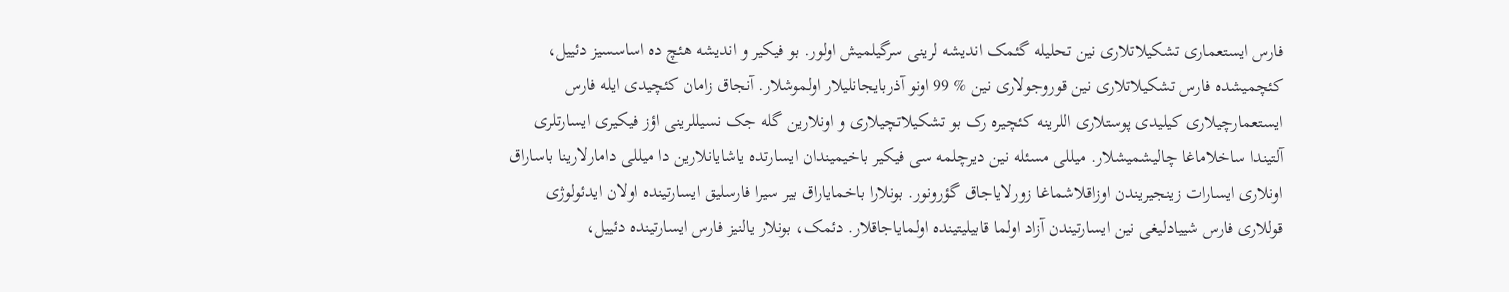فارس ایستعماری تشکیلاتلاری نین تحلیله گئمک اندیشه لرینی سرگیلمیش اولور. بو فیکیر و اندیشه هئچ ده اساسسیز دئییل، کئچمیشده فارس تشکیلاتلاری نین قوروجولاری نین % 99 اونو آذربایجانلیلار اولموشلار. آنجاق زامان کئچیدی ایله فارس ایستعمارچیلاری کیلیدی پوستلاری اللرینه کئچیره رک بو تشکیلاتچیلاری و اونلارین گله جک نسیللرینی اؤز فیکیری ایسارتلری آلتیندا ساخلاماغا چالیشمیشلار. میللی مسئله نین دیرچلمه سی فیکیر باخیمیندان ایسارتده یاشایانلارین دا میللی دامارلارینا باساراق اونلاری ایسارات زینجیریندن اوزاقلاشماغا زورلایاجاق گؤرونور. بونلارا باخمایاراق بیر سیرا فارسلیق ایسارتینده اولان ایدئولوژی قوللاری فارس شییادلیغی نین ایسارتیندن آزاد اولما قابیلیتینده اولمایاجاقلار. دئمک، بونلار یالنیز فارس ایسارتینده دئییل،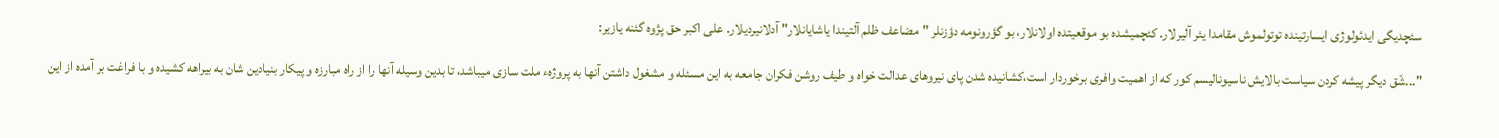سئچدیگی ایدئولوژی ایسارتینده توتولموش مقامدا یئر آلیرلار. کئچمیشده بو موقعیتده اولانلار، بو گؤرونومه دؤزنلر "مضاعف ظلم آلتیندا یاشایانلار" آدلانیردیلار. علی اکبر حق پژوه گئنه یازیر:

"...شّق ديگر پيشه كردن سياست بالايش ناسيوناليسم كور كه از اهميت وافرى برخوردار است،كشانيده شدن پاى نيروهاى عدالت خواه و طيف روشن فکران جامعه به اين مسئله و مشغول داشتن آنها به پروژهء ملت سازى ميباشد، تا بدين وسيله آنها را از راه مبارزه و پيكار بنيادين شان به بيراهه كشيده و با فراغت بر آمده از اين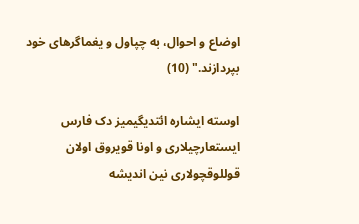اوضاع و احوال، به چپاول و يغماگرهاى خود بپردازند." (10)

اوسته ایشاره ائتدیگیمیز دک فارس ایستعارچیلاری و اونا قویروق اولان قوللوقچولاری نین اندیشه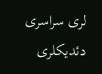لری سراسری دئدیکلری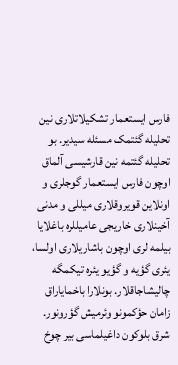فارس ایستعمار تشکیلاتلاری نین تحلیله گئتمک مسئله سیدیر. بو تحلیله گئتمه نین قارشیسی آلماق اوچون فارس ایستعمار گوجلری و اونلاین قویروقلاری میللی و مدنی آخینلاری خاریجی عامیللره باغلایا بیلمه لری اوچون باشاریلاری اولسا، یئری گؤیه و گؤیو یئره تیکمگه چالیشاجاقلار. بونلارا باخمایاراق زامان حؤکمونو وئرمیش گؤرونور. شرق بلوکون داغیلماسی بیر چوخ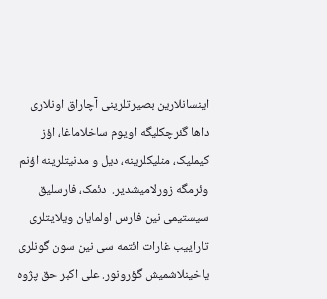اینسانلارین بصیرتلرینی آچاراق اونلاری داها گئرچکلیگه اویوم ساخلاماغا، اؤز کیملیک، منلیکلرینه، دیل و مدنیتلرینه اؤنم وئرمگه زورلامیشدیر.  دئمک، فارسلیق سیستیمی نین فارس اولمایان ویلایتلری تاراییب غارات ائتمه سی نین سون گونلری یاخینلاشمیش گؤرونور. علی اکبر حق پژوه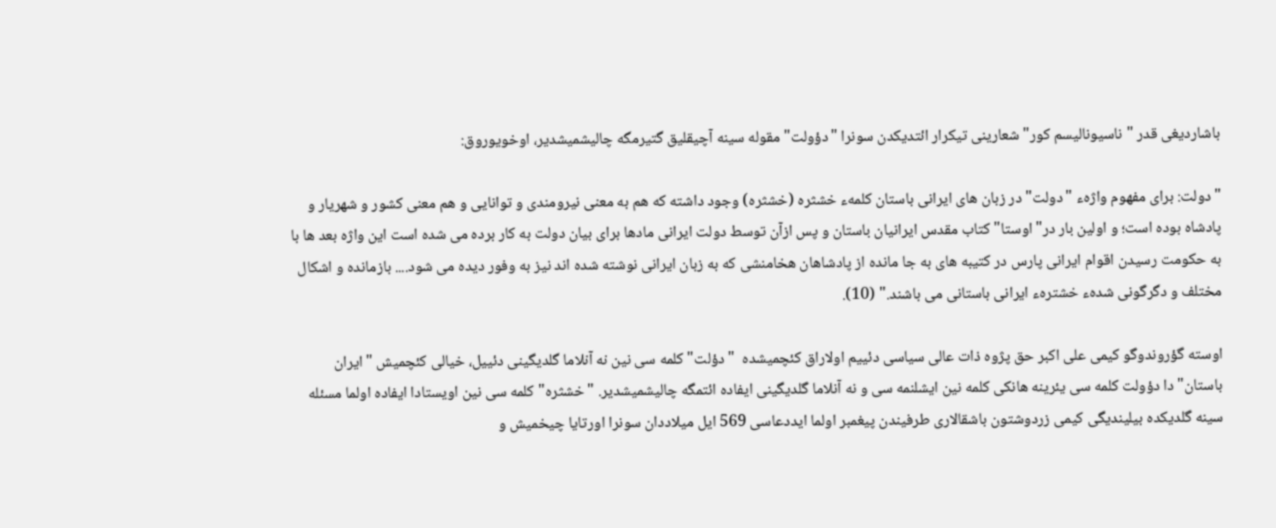باشاردیغی قدر "ناسیونالیسم کور" شعارینی تیکرار ائتدیکدن سونرا "دؤولت" مقوله سینه آچیقلیق گتیرمگه چالیشمیشدیر، اوخویوروق:

"دولت: براى مفهوم واژهء "دولت" در زبان هاى ايرانى باستان کلمهء خشثره (خشثره) وجود داشته كه هم به معنى نيرومندى و توانايى و هم معنى كشور و شهريار و پادشاه بوده است؛ و اولين بار در"اوستا" كتاب مقدس ايرانيان باستان و پس ازآن توسط دولت ايرانى مادها براى بيان دولت به کار برده مى شده است اين واژه بعد ها با به حكومت رسيدن اقوام ايرانى پارس در كتيبه هاى به جا مانده از پادشاهان هخامنشى كه به زبان ايرانى نوشته شده اند نيز به وفور ديده مى شود.... بازمانده و اشكال مختلف و دگرگونى شدهء خشترهء ايرانى باستانى مى باشند." (10).

اوسته گؤروندوگو کیمی علی اکبر حق پژوه ذات عالی سیاسی دئییم اولاراق کئچمیشده  "دؤلت" کلمه سی نین نه آنلاما گلدیگینی دئییل، خیالی کئچمیش "ایران باستان"دا دؤولت کلمه سی یئرینه هانکی کلمه نین ایشلنمه سی و نه آنلاما گلدیگینی ایفاده ائتمگه چالیشمیشدیر. "خشثره" کلمه سی نین اویستادا ایفاده اولما مسئله سینه گلدیکده بیلیندیگی کیمی زردوشتون باشقالاری طرفیندن پیغمبر اولما ایددعاسی 569 ایل میلاددان سونرا اورتایا چیخمیش و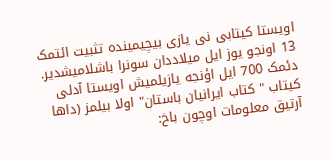اویستا کیتابی نی یازی بیچیمینده تثبیت ائتمک 13 اونجو یوز ایل میلاددان سونرا باشلامیشدیر. دئمک 700 ایل اؤنجه یازیلمیش اویستا آدلی کیتاب " کتاب ایرانیان باستان" اولا بیلمز (داها آرتیق معلومات اوچون باخ: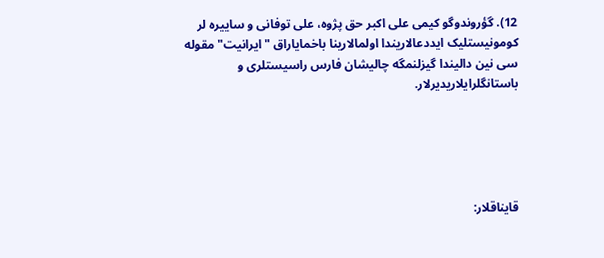12). گؤروندوگو کیمی علی اکبر حق پژوه، علی توفانی و ساییره لر کومونیستلیک ایددعالاریندا اولمالارینا باخمایاراق "ایرانیت" مقوله سی نین دالیندا گیزلنمگه چالیشان فارس راسیستلری و باستانگلرایلاریدیرلار.





قایناقلار: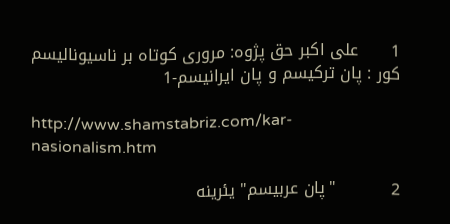1      علی اکبر حق پژوه: مرورى كوتاه بر ناسيوناليسم كور : پان تركيسم و پان ایرانیسم-1

http://www.shamstabriz.com/kar-nasionalism.htm

2          "پان عربیسم" یئرینه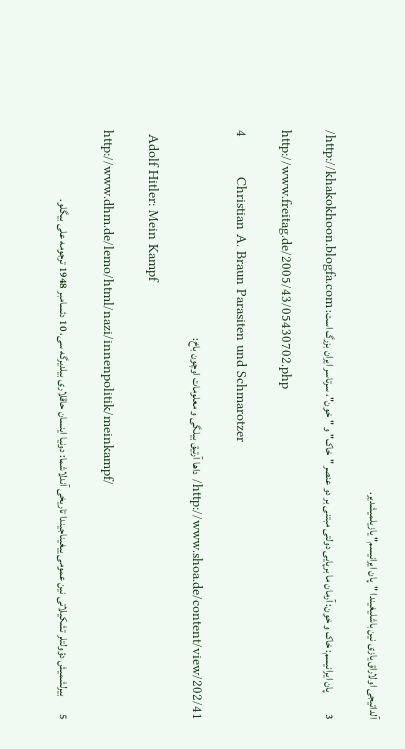آلداتیجی اولاراق یازی نین باشلیغیندا "پان ایرانیسم" یازیلمیشدیر.

3          پان ایرانیسم: خاک و خون: آرمان ما برپایی دولتی مبتنی بر دو عنصر "خاک" و "خون"، سرتاسر ایران بزرگ است: http://khakokhoon.blogfa.com/

http://www.freitag.de/2005/43/05430702.php

4          Christian A. Braun Parasiten und Schmarotzer

http://www.shoa.de/content/view/202/41/ داها آرتیق بیلگی و معلومات اوچون باخ:

 Adolf Hitler: Mein Kampf

http://www.dhm.de/lemo/html/nazi/innenpolitik/meinkampf/

5        بیرلشمیش دؤولتلر تشکیلاتی نین عمومی ییغیناجیندا تاریخی آندلاشما: دونیا اینسان حاقلاری بیلدیرگه سی، 10 دئسامبر 1948 ترجومه علی بیگلو.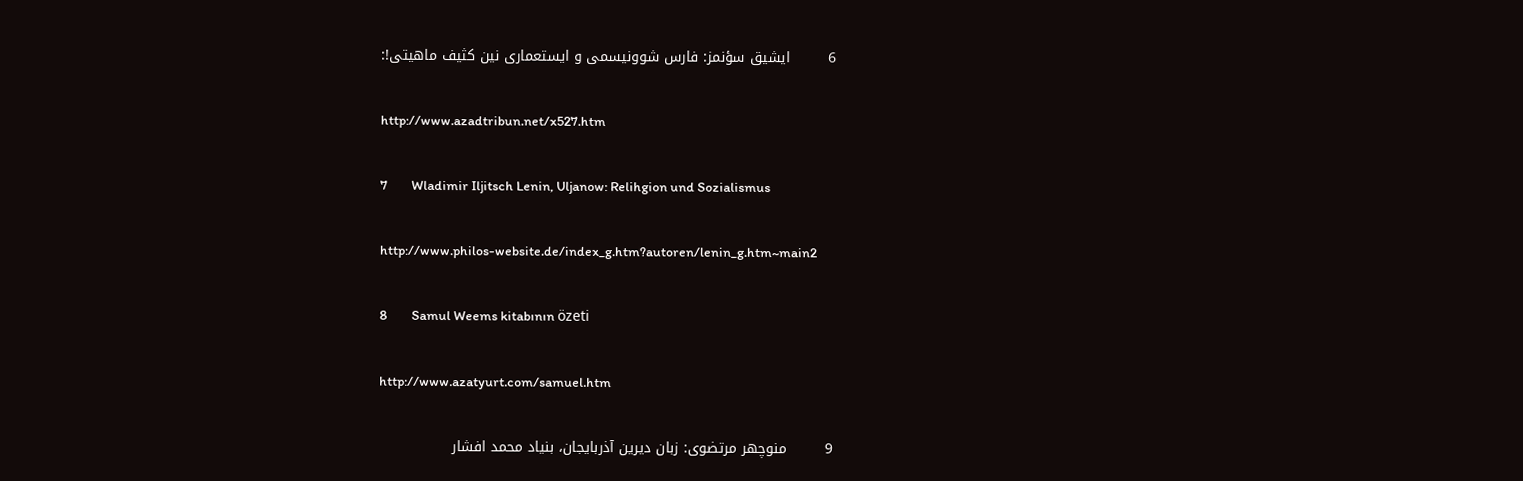6        ایشیق سؤنمز: فارس شوونیسمی و ایستعماری نین کثیف ماهیتی!:

http://www.azadtribun.net/x527.htm

7        Wladimir Iljitsch Lenin, Uljanow: Relihgion und Sozialismus

http://www.philos-website.de/index_g.htm?autoren/lenin_g.htm~main2

8        Samul Weems kitabının özeti

http://www.azatyurt.com/samuel.htm

9        منوچهر مرتضوی: زبان دیرین آذربایجان، بنیاد محمد افشار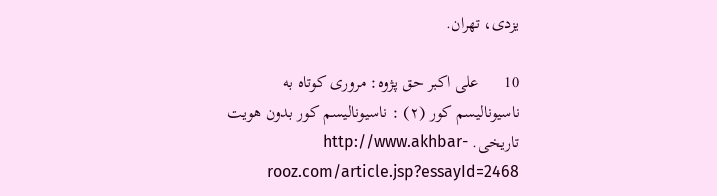یزدی، تهران.

10      علی اکبر حق پژوه: مروری کوتاه به ناسیونالیسم کور (۲) : ناسیونالیسم کور بدون هویت تاریخی. http://www.akhbar-rooz.com/article.jsp?essayId=2468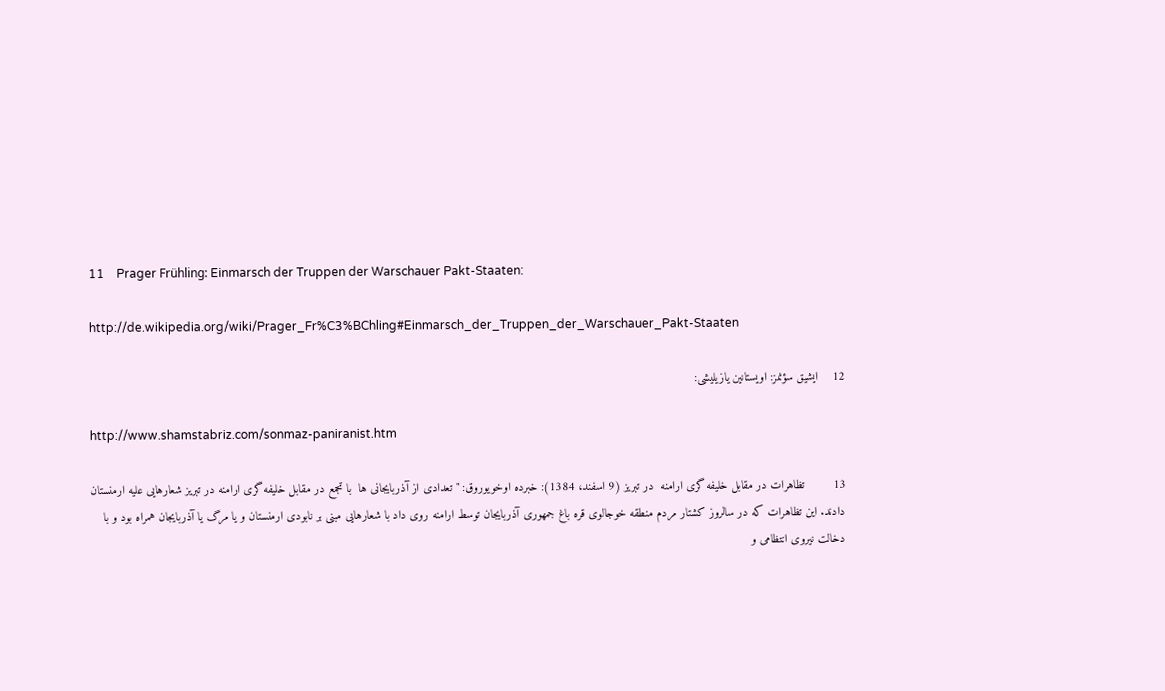11    Prager Frühling: Einmarsch der Truppen der Warschauer Pakt-Staaten:

http://de.wikipedia.org/wiki/Prager_Fr%C3%BChling#Einmarsch_der_Truppen_der_Warschauer_Pakt-Staaten

12    ایشیق سؤنمز: اویستانین یازیلیشی:

http://www.shamstabriz.com/sonmaz-paniranist.htm

13        تظاهرات در مقابل خلیفه گری ارامنه  در تبریز (9 اسفند، 1384): خبرده اوخویوروق: " تعدادی از آذربایجانی ها  با تجمع در مقابل خلیفه گری ارامنه در تبریز شعارهایی علیه ارمنستان دادند. این تظاهرات که در سالروز کشتار مردم منطقه خوجالوی قره باغ جمهوری آذربایجان توسط ارامنه روی داد با شعارهایی مبنی بر نابودی ارمنستان و یا مرگ یا آذربایجان همراه بود و با دخالت نیروی انتظامی و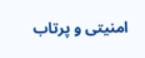امنیتی و پرتاب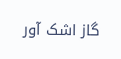گاز اشک آور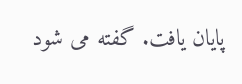پایان یافت. گفته می شود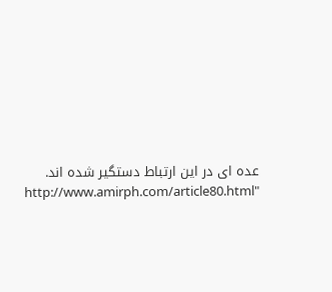عده ای در این ارتباط دستگیر شده اند. "http://www.amirph.com/article80.html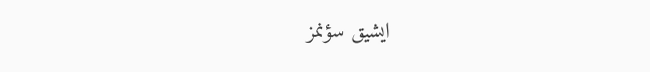ایشیق سؤنمز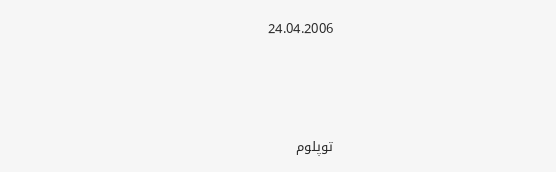24.04.2006



توپلوم